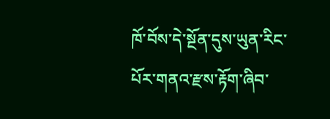ཁོ་བོས་དེ་སྔོན་དུས་ཡུན་རིང་པོར་གནའ་རྫས་རྟོག་ཞིབ་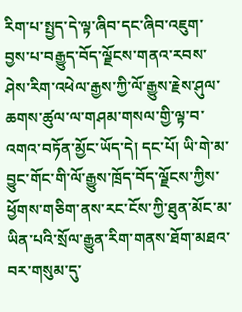རིག་པ་སྤྱད་དེ་ལྟ་ཞིབ་དང་ཞིབ་འཇུག་བྱས་པ་བརྒྱུད་བོད་ལྗོངས་གནའ་རབས་ཤེས་རིག་འཕེལ་རྒྱས་ཀྱི་ལོ་རྒྱུས་རྗེས་ཤུལ་ཆགས་ཚུལ་ལ་གཤམ་གསལ་གྱི་ལྟ་བ་འགའ་བཏོན་མྱོང་ཡོད་དེ། དང་པོ། ཡི་གེ་མ་བྱུང་གོང་གི་ལོ་རྒྱུས་ཁྲོད་བོད་ལྗོངས་ཀྱིས་ཕྱོགས་གཅིག་ནས་རང་ངོས་ཀྱི་ཐུན་མོང་མ་ཡིན་པའི་སྲོལ་རྒྱུན་རིག་གནས་ཐོག་མཐའ་བར་གསུམ་དུ་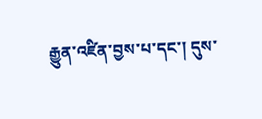རྒྱུན་འཛིན་བྱས་པ་དང་། དུས་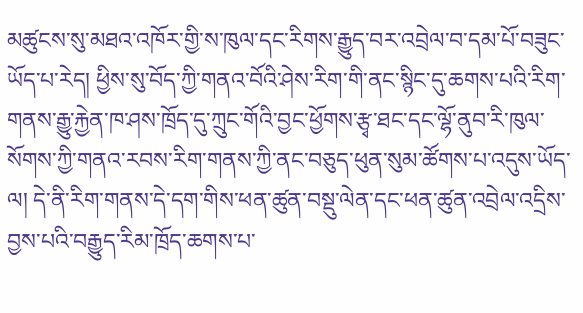མཚུངས་སུ་མཐའ་འཁོར་གྱི་ས་ཁུལ་དང་རིགས་རྒྱུད་བར་འབྲེལ་བ་དམ་པོ་བཟུང་ཡོད་པ་རེད། ཕྱིས་སུ་བོད་ཀྱི་གནའ་བོའི་ཤེས་རིག་གི་ནང་སྙིང་དུ་ཆགས་པའི་རིག་གནས་རྒྱུ་རྐྱེན་ཁ་ཤས་ཁྲོད་དུ་ཀྲུང་གོའི་བྱང་ཕྱོགས་རྩྭ་ཐང་དང་ལྷོ་ནུབ་རི་ཁུལ་སོགས་ཀྱི་གནའ་རབས་རིག་གནས་ཀྱི་ནང་བཅུད་ཕུན་སུམ་ཚོགས་པ་འདུས་ཡོད་ལ། དེ་ནི་རིག་གནས་དེ་དག་གིས་ཕན་ཚུན་བསྡུ་ལེན་དང་ཕན་ཚུན་འབྲེལ་འདྲིས་བྱས་པའི་བརྒྱུད་རིམ་ཁྲོད་ཆགས་པ་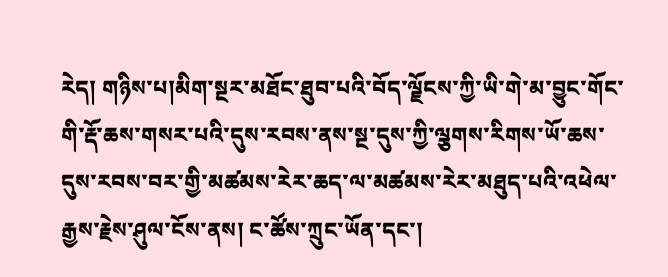རེད། གཉིས་པ།མིག་སྔར་མཐོང་ཐུབ་པའི་བོད་ལྗོངས་ཀྱི་ཡི་གེ་མ་བྱུང་གོང་གི་རྡོ་ཆས་གསར་པའི་དུས་རབས་ནས་སྔ་དུས་ཀྱི་ལྕགས་རིགས་ཡོ་ཆས་དུས་རབས་བར་གྱི་མཚམས་རེར་ཆད་ལ་མཚམས་རེར་མཐུད་པའི་འཕེལ་རྒྱས་རྗེས་ཤུལ་ངོས་ནས། ང་ཚོས་ཀྲུང་ཡོན་དང་།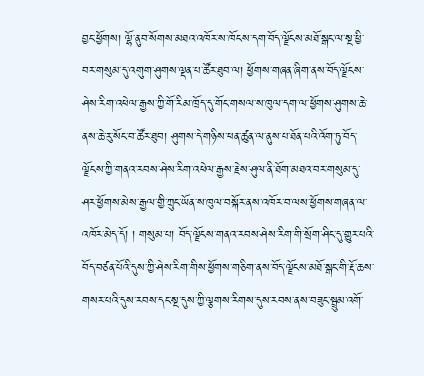བྱང་ཕྱོགས། ལྷོ་ནུབ་སོགས་མཐའ་འཁོར་ས་ཁོངས་དག་བོད་ལྗོངས་མཐོ་སྒང་ལ་སྔ་ཕྱི་བར་གསུམ་དུ་འགུག་ཤུགས་ལྡན་པ་ཚོར་ཐུབ་ལ། ཕྱོགས་གཞན་ཞིག་ནས་བོད་ལྗོངས་ཤེས་རིག་འཕེལ་རྒྱས་ཀྱི་གོ་རིམ་ཁྲོད་དུ་གོང་གསལ་ས་ཁུལ་དག་ལ་ཕྱོགས་ཤུགས་ཆེ་ནས་ཆེ་རུ་སོང་བ་ཚོར་ཐུབ། ཤུགས་དེ་གཉིས་ཕན་ཚུན་ལ་ནུས་པ་ཐོན་པའི་འོག་ཏུ་བོད་ལྗོངས་ཀྱི་གནའ་རབས་ཤེས་རིག་འཕེལ་རྒྱས་རྗེས་ཤུལ་ནི་ཐོག་མཐའ་བར་གསུམ་དུ་ཤར་ཕྱོགས་མེས་རྒྱལ་གྱི་ཀྲུང་ཡོན་ས་ཁུལ་བསྐོར་ནས་འཁོར་བ་ལས་ཕྱོགས་གཞན་ལ་འཁོར་མེད་དོ། ། གསུམ་པ། བོད་ལྗོངས་གནའ་རབས་ཤེས་རིག་གི་སྲོག་ཤིང་དུ་གྱུར་པའི་བོད་བཙན་པོའི་དུས་ཀྱི་ཤེས་རིག་གིས་ཕྱོགས་གཅིག་ནས་བོད་ལྗོངས་མཐོ་སྒང་གི་རྡོ་ཆས་གསར་པའི་དུས་རབས་དང་སྔ་དུས་ཀྱི་ལྕགས་རིགས་དུས་རབས་ནས་བཟུང་སྦྲུམ་འགོ་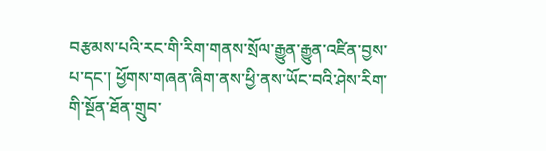བརྩམས་པའི་རང་གི་རིག་གནས་སྲོལ་རྒྱུན་རྒྱུན་འཛིན་བྱས་པ་དང་། ཕྱོགས་གཞན་ཞིག་ནས་ཕྱི་ནས་ཡོང་བའི་ཤེས་རིག་གི་སྔོན་ཐོན་གྲུབ་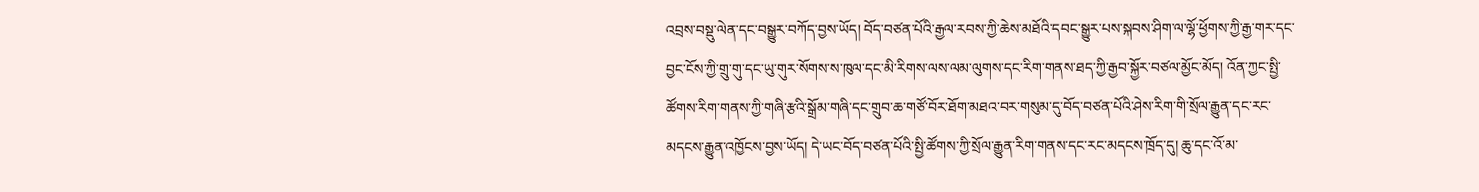འབྲས་བསྡུ་ལེན་དང་བསྒྱུར་བཀོད་བྱས་ཡོད། བོད་བཙན་པོའི་རྒྱལ་རབས་ཀྱི་ཆེས་མཐོའི་དབང་སྒྱུར་པས་སྐབས་ཤིག་ལ་ལྷོ་ཕྱོགས་ཀྱི་རྒྱ་གར་དང་བྱང་ངོས་ཀྱི་གྲུ་གུ་དང་ཡུ་གུར་སོགས་ས་ཁུལ་དང་མི་རིགས་ལས་ལམ་ལུགས་དང་རིག་གནས་ཐད་ཀྱི་རྒྱབ་སྐྱོར་བཙལ་མྱོང་མོད། འོན་ཀྱང་སྤྱི་ཚོགས་རིག་གནས་ཀྱི་གཞི་རྩའི་སྒྲོམ་གཞི་དང་གྲུབ་ཆ་གཙོ་བོར་ཐོག་མཐའ་བར་གསུམ་དུ་བོད་བཙན་པོའི་ཤེས་རིག་གི་སྲོལ་རྒྱུན་དང་རང་མདངས་རྒྱུན་འཁྱོངས་བྱས་ཡོད། དེ་ཡང་བོད་བཙན་པོའི་སྤྱི་ཚོགས་ཀྱི་སྲོལ་རྒྱུན་རིག་གནས་དང་རང་མདངས་ཁྲོད་དུ། ཆུ་དང་འོ་མ་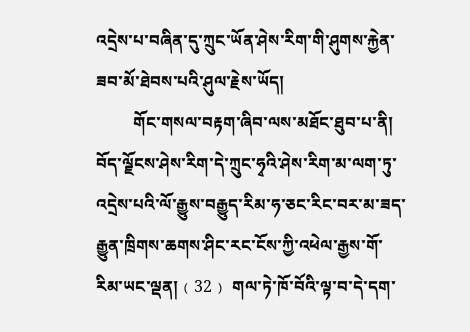འདྲེས་པ་བཞིན་དུ་ཀྲུང་ཡོན་ཤེས་རིག་གི་ཤུགས་རྐྱེན་ཟབ་མོ་ཐེབས་པའི་ཤུལ་རྗེས་ཡོད།
         གོང་གསལ་བརྟག་ཞིབ་ལས་མཐོང་ཐུབ་པ་ནི། བོད་ལྗོངས་ཤེས་རིག་དེ་ཀྲུང་ཧྭའི་ཤེས་རིག་མ་ལག་ཏུ་འདྲེས་པའི་ལོ་རྒྱུས་བརྒྱུད་རིམ་ཧ་ཅང་རིང་བར་མ་ཟད་རྒྱུན་ཁྲིགས་ཆགས་ཤིང་རང་ངོས་ཀྱི་འཕེལ་རྒྱས་གོ་རིམ་ཡང་ལྡན།﹙32﹚ གལ་ཏེ་ཁོ་བོའི་ལྟ་བ་དེ་དག་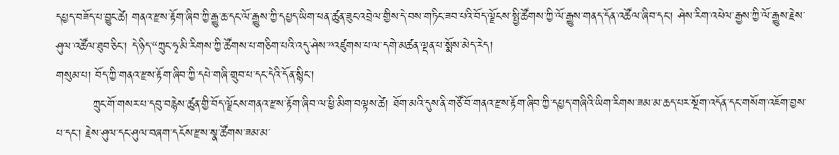དཔྱད་བཟོད་པ་བྱུང་ཚེ། གནའ་རྫས་རྟོག་ཞིབ་ཀྱི་རྒྱུ་ཆ་དང་ལོ་རྒྱུས་ཀྱི་དཔྱད་ཡིག་ཕན་ཚུན་ཟུང་འབྲེལ་གྱིས་དེ་བས་གཏིང་ཟབ་པའི་བོད་ལྗོངས་སྤྱི་ཚོགས་ཀྱི་ལོ་རྒྱུས་གནད་དོན་འཚོལ་ཞིབ་དང་། ཤེས་རིག་འཕེལ་རྒྱས་ཀྱི་ལོ་རྒྱུས་རྗེས་ཤུལ་འཚོལ་ཐུབ་ཅིང་། དེ་ཉིད་“ཀྲུང་ཧྭ་མི་རིགས་ཀྱི་ཚོགས་པ་གཅིག་པའི་འདུ་ཤེས་”འཛུགས་པ་ལ་དགེ་མཚན་ལྡན་པ་སྨོས་མེད་རེད།
གསུམ་པ། བོད་ཀྱི་གནའ་རྫས་རྟོག་ཞིབ་ཀྱི་དཔེ་གཞི་གྲུབ་པ་དང་དེའི་དོན་སྙིང་།
         ཀྲུང་གོ་གསར་པ་དབུ་བརྙེས་ཚུན་གྱི་བོད་ལྗོངས་གནའ་རྫས་རྟོག་ཞིབ་ལ་ཕྱི་མིག་བལྟས་ཚེ། ཐོག་མའི་དུས་ནི་གཙོ་བོ་གནའ་རྫས་རྟོག་ཞིབ་ཀྱི་དཔྱད་གཞིའི་ཡིག་རིགས་ཟམ་མ་ཆད་པར་སྔོག་འདོན་དང་གསོག་འཇོག་བྱས་པ་དང་། རྗེས་ཤུལ་དང་ཤུལ་བཞག་དངོས་རྫས་སྣ་ཚོགས་ཟམ་མ་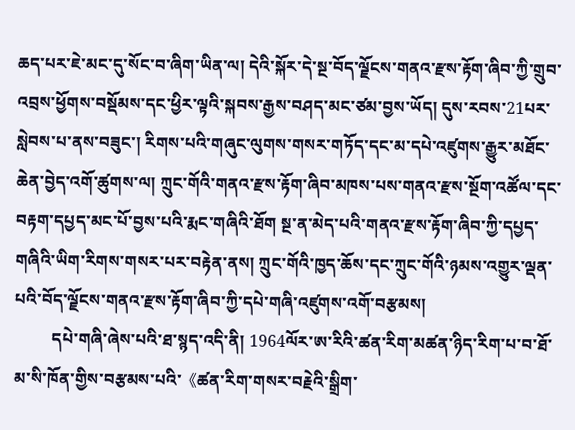ཆད་པར་ཇེ་མང་དུ་སོང་བ་ཞིག་ཡིན་ལ། དེའི་སྐོར་དེ་སྔ་བོད་ལྗོངས་གནའ་རྫས་རྟོག་ཞིབ་ཀྱི་གྲུབ་འབྲས་ཕྱོགས་བསྡོམས་དང་ཕྱིར་ལྟའི་སྐབས་རྒྱས་བཤད་མང་ཙམ་བྱས་ཡོད། དུས་རབས་21པར་སླེབས་པ་ནས་བཟུང་། རིགས་པའི་གཞུང་ལུགས་གསར་གཏོད་དང་མ་དཔེ་འཛུགས་རྒྱུར་མཐོང་ཆེན་བྱེད་འགོ་ཚུགས་ལ། ཀྲུང་གོའི་གནའ་རྫས་རྟོག་ཞིབ་མཁས་པས་གནའ་རྫས་སྔོག་འཚོལ་དང་བརྟག་དཔྱད་མང་པོ་བྱས་པའི་རྨང་གཞིའི་ཐོག སྔ་ན་མེད་པའི་གནའ་རྫས་རྟོག་ཞིབ་ཀྱི་དཔྱད་གཞིའི་ཡིག་རིགས་གསར་པར་བརྟེན་ནས། ཀྲུང་གོའི་ཁྱད་ཆོས་དང་ཀྲུང་གོའི་ཉམས་འགྱུར་ལྡན་པའི་བོད་ལྗོངས་གནའ་རྫས་རྟོག་ཞིབ་ཀྱི་དཔེ་གཞི་འཛུགས་འགོ་བརྩམས།
         དཔེ་གཞི་ཞེས་པའི་ཐ་སྙད་འདི་ནི། 1964ལོར་ཨ་རིའི་ཚན་རིག་མཚན་ཉིད་རིག་པ་བ་ཐོ་མ་སི་ཁོན་གྱིས་བརྩམས་པའི་《ཚན་རིག་གསར་བརྗེའི་སྒྲིག་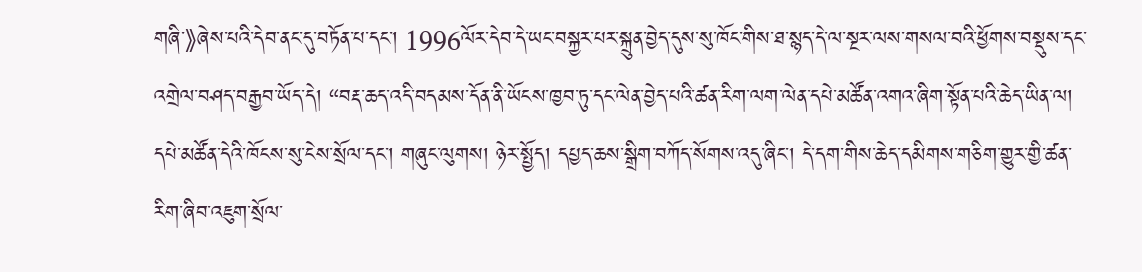གཞི་》ཞེས་པའི་དེབ་ནང་དུ་བཏོན་པ་དང་། 1996ལོར་དེབ་དེ་ཡང་བསྐྱར་པར་སྐྲུན་བྱེད་དུས་སུ་ཁོང་གིས་ཐ་སྙད་དེ་ལ་སྔར་ལས་གསལ་བའི་ཕྱོགས་བསྡུས་དང་འགྲེལ་བཤད་བརྒྱབ་ཡོད་དེ། “བརྡ་ཆད་འདི་བདམས་དོན་ནི་ཡོངས་ཁྱབ་ཏུ་དང་ལེན་བྱེད་པའི་ཚན་རིག་ལག་ལེན་དཔེ་མཚོན་འགའ་ཞིག་སྟོན་པའི་ཆེད་ཡིན་ལ། དཔེ་མཚོན་དེའི་ཁོངས་སུ་ངེས་སྲོལ་དང་། གཞུང་ལུགས། ཉེར་སྤྱོད། དཔྱད་ཆས་སྒྲིག་བཀོད་སོགས་འདུ་ཞིང་། དེ་དག་གིས་ཆེད་དམིགས་གཅིག་གྱུར་གྱི་ཚན་རིག་ཞིབ་འཇུག་སྲོལ་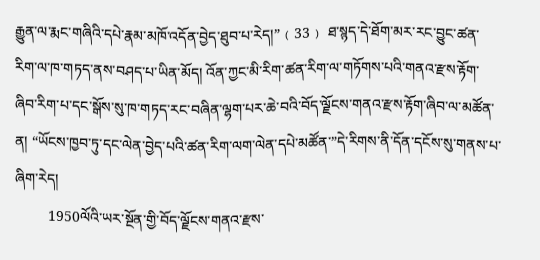རྒྱུན་ལ་རྨང་གཞིའི་དཔེ་རྣམ་མཁོ་འདོན་བྱེད་ཐུབ་པ་རེད།”﹙33﹚ ཐ་སྙད་དེ་ཐོག་མར་རང་བྱུང་ཚན་རིག་ལ་ཁ་གཏད་ནས་བཤད་པ་ཡིན་མོད། འོན་ཀྱང་མི་རིག་ཚན་རིག་ལ་གཏོགས་པའི་གནའ་རྫས་རྟོག་ཞིབ་རིག་པ་དང་སྒོས་སུ་ཁ་གཏད་རང་བཞིན་ལྷག་པར་ཆེ་བའི་བོད་ལྗོངས་གནའ་རྫས་རྟོག་ཞིབ་ལ་མཚོན་ན། “ཡོངས་ཁྱབ་ཏུ་དང་ལེན་བྱེད་པའི་ཚན་རིག་ལག་ལེན་དཔེ་མཚོན་”དེ་རིགས་ནི་དོན་དངོས་སུ་གནས་པ་ཞིག་རེད།
         1950ལོའི་ཡར་སྔོན་གྱི་བོད་ལྗོངས་གནའ་རྫས་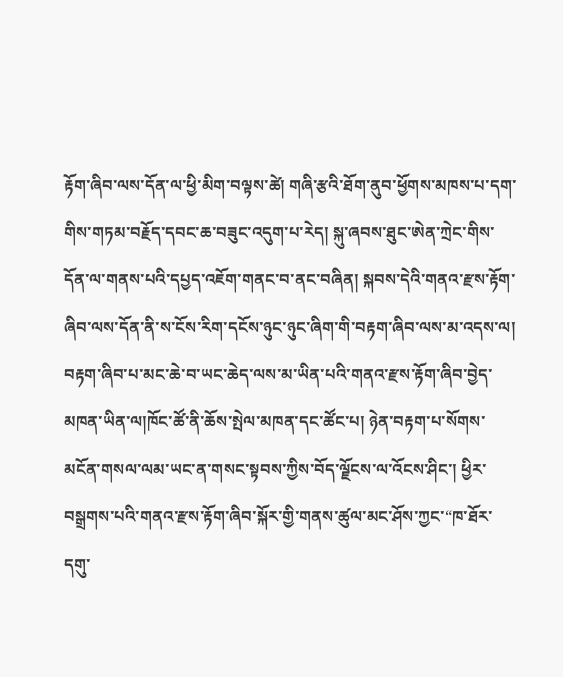རྟོག་ཞིབ་ལས་དོན་ལ་ཕྱི་མིག་བལྟས་ཚེ། གཞི་རྩའི་ཐོག་ནུབ་ཕྱོགས་མཁས་པ་དག་གིས་གཏམ་བརྗོད་དབང་ཆ་བཟུང་འདུག་པ་རེད། སྐུ་ཞབས་ཐུང་ཨེན་ཀྲེང་གིས་དོན་ལ་གནས་པའི་དཔྱད་འཇོག་གནང་བ་ནང་བཞིན། སྐབས་དེའི་གནའ་རྫས་རྟོག་ཞིབ་ལས་དོན་ནི་ས་ངོས་རིག་དངོས་ཉུང་ཉུང་ཞིག་གི་བརྟག་ཞིབ་ལས་མ་འདས་ལ། བརྟག་ཞིབ་པ་མང་ཆེ་བ་ཡང་ཆེད་ལས་མ་ཡིན་པའི་གནའ་རྫས་རྟོག་ཞིབ་བྱེད་མཁན་ཡིན་ལ།ཁོང་ཚོ་ནི་ཆོས་སྤེལ་མཁན་དང་ཚོང་པ། ཉེན་བརྟག་པ་སོགས་མངོན་གསལ་ལམ་ཡང་ན་གསང་སྟབས་ཀྱིས་བོད་ལྗོངས་ལ་འོངས་ཤིང་། ཕྱིར་བསྒྲགས་པའི་གནའ་རྫས་རྟོག་ཞིབ་སྐོར་གྱི་གནས་ཚུལ་མང་ཤོས་ཀྱང་“ཁ་ཐོར་དགུ་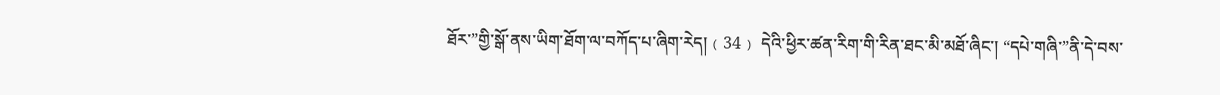ཐོར་”གྱི་སྒོ་ནས་ཡིག་ཐོག་ལ་བཀོད་པ་ཞིག་རེད།﹙34﹚ དེའི་ཕྱིར་ཚན་རིག་གི་རིན་ཐང་མི་མཐོ་ཞིང་། “དཔེ་གཞི་”ནི་དེ་བས་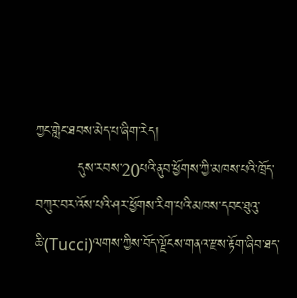ཀྱང་གླེང་ཐབས་མེད་པ་ཞིག་རེད།
         དུས་རབས་20པའི་ནུབ་ཕྱོགས་ཀྱི་མཁས་པའི་ཁྲོད་བཀུར་བར་འོས་པའི་ཤར་ཕྱོགས་རིག་པའི་མཁས་དབང་ཐུའུ་ཆི་(Tucci)ལགས་ཀྱིས་བོད་ལྗོངས་གནའ་རྫས་རྟོག་ཞིབ་ཐད་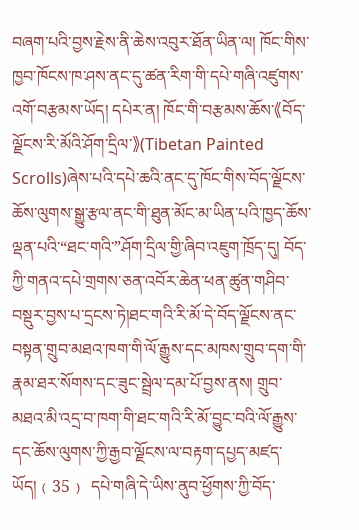བཞག་པའི་བྱས་རྗེས་ནི་ཆེས་འབུར་ཐོན་ཡིན་ལ། ཁོང་གིས་ཁྱབ་ཁོངས་ཁ་ཤས་ནང་དུ་ཚན་རིག་གི་དཔེ་གཞི་འཛུགས་འགོ་བརྩམས་ཡོད། དཔེར་ན། ཁོང་གི་བརྩམས་ཆོས་《བོད་ལྗོངས་རི་མོའི་ཤོག་དྲིལ་》(Tibetan Painted Scrolls)ཞེས་པའི་དཔེ་ཆའི་ནང་དུ་ཁོང་གིས་བོད་ལྗོངས་ཆོས་ལུགས་སྒྱུ་རྩལ་ནང་གི་ཐུན་མོང་མ་ཡིན་པའི་ཁྱད་ཆོས་ལྡན་པའི་“ཐང་གའི་”ཤོག་དྲིལ་གྱི་ཞིབ་འཇུག་ཁྲོད་དུ། བོད་ཀྱི་གནའ་དཔེ་གྲགས་ཅན་འབོར་ཆེན་ཕན་ཚུན་གཤིབ་བསྡུར་བྱས་པ་དྲངས་ཏེ།ཐང་གའི་རི་མོ་དེ་བོད་ལྗོངས་ནང་བསྟན་གྲུབ་མཐའ་ཁག་གི་ལོ་རྒྱུས་དང་མཁས་གྲུབ་དག་གི་རྣམ་ཐར་སོགས་དང་ཟུང་སྦྲེལ་དམ་པོ་བྱས་ནས། གྲུབ་མཐའ་མི་འདྲ་བ་ཁག་གི་ཐང་གའི་རི་མོ་བྱུང་བའི་ལོ་རྒྱུས་དང་ཆོས་ལུགས་ཀྱི་རྒྱབ་ལྗོངས་ལ་བརྟག་དཔྱད་མཛད་ཡོད།﹙35﹚ དཔེ་གཞི་དེ་ཡིས་ནུབ་ཕྱོགས་ཀྱི་བོད་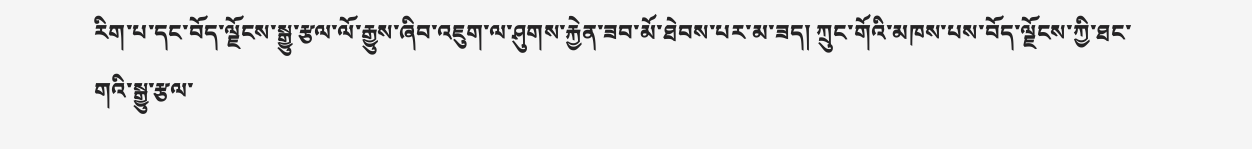རིག་པ་དང་བོད་ལྗོངས་སྒྱུ་རྩལ་ལོ་རྒྱུས་ཞིབ་འཇུག་ལ་ཤུགས་རྐྱེན་ཟབ་མོ་ཐེབས་པར་མ་ཟད། ཀྲུང་གོའི་མཁས་པས་བོད་ལྗོངས་ཀྱི་ཐང་གའི་སྒྱུ་རྩལ་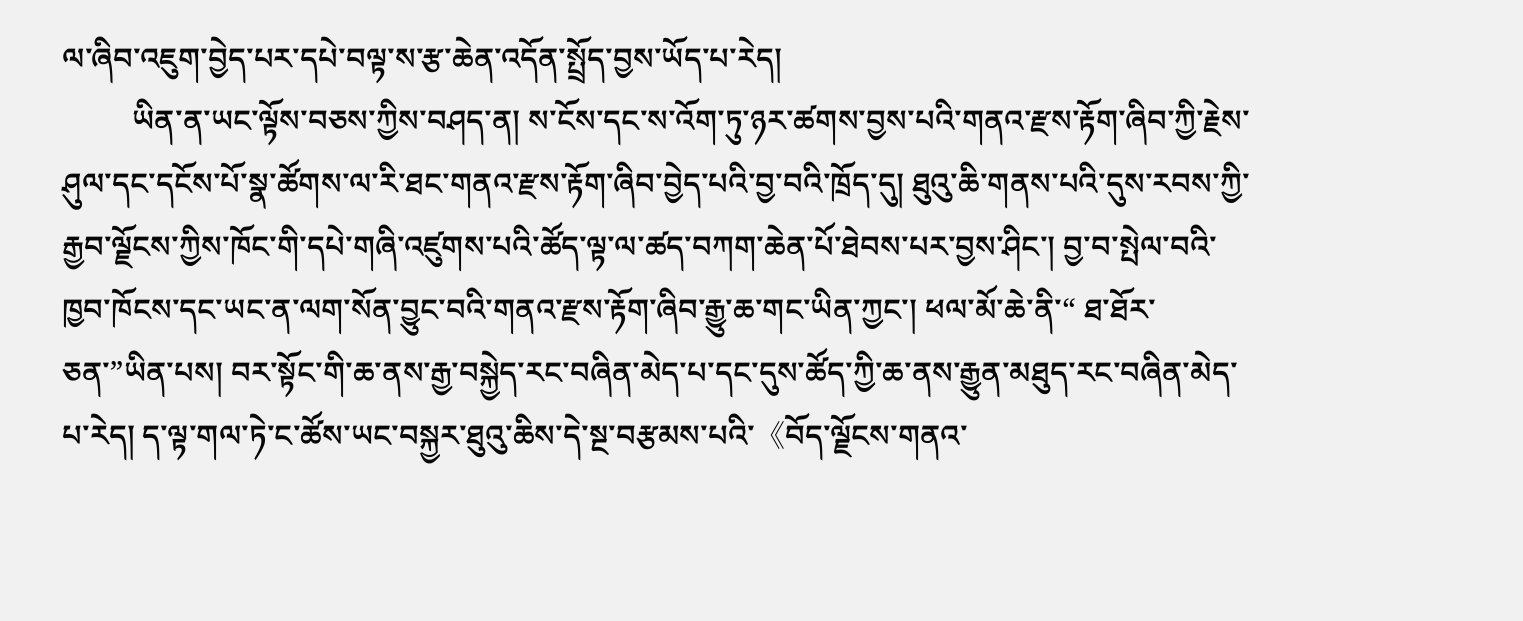ལ་ཞིབ་འཇུག་བྱེད་པར་དཔེ་བལྟ་ས་རྩ་ཆེན་འདོན་སྤྲོད་བྱས་ཡོད་པ་རེད།
         ཡིན་ན་ཡང་ལྟོས་བཅས་ཀྱིས་བཤད་ན། ས་ངོས་དང་ས་འོག་ཏུ་ཉར་ཚགས་བྱས་པའི་གནའ་རྫས་རྟོག་ཞིབ་ཀྱི་རྗེས་ཤུལ་དང་དངོས་པོ་སྣ་ཚོགས་ལ་རི་ཐང་གནའ་རྫས་རྟོག་ཞིབ་བྱེད་པའི་བྱ་བའི་ཁྲོད་དུ། ཐུའུ་ཆི་གནས་པའི་དུས་རབས་ཀྱི་རྒྱབ་ལྗོངས་ཀྱིས་ཁོང་གི་དཔེ་གཞི་འཛུགས་པའི་ཚོད་ལྟ་ལ་ཚད་བཀག་ཆེན་པོ་ཐེབས་པར་བྱས་ཤིང་། བྱ་བ་སྤེལ་བའི་ཁྱབ་ཁོངས་དང་ཡང་ན་ལག་སོན་བྱུང་བའི་གནའ་རྫས་རྟོག་ཞིབ་རྒྱུ་ཆ་གང་ཡིན་ཀྱང་། ཕལ་མོ་ཆེ་ནི་“ ཐ་ཐོར་ཅན་”ཡིན་པས། བར་སྟོང་གི་ཆ་ནས་རྒྱ་བསྐྱེད་རང་བཞིན་མེད་པ་དང་དུས་ཚོད་ཀྱི་ཆ་ནས་རྒྱུན་མཐུད་རང་བཞིན་མེད་པ་རེད། ད་ལྟ་གལ་ཏེ་ང་ཚོས་ཡང་བསྐྱར་ཐུའུ་ཆིས་དེ་སྔ་བརྩམས་པའི་《བོད་ལྗོངས་གནའ་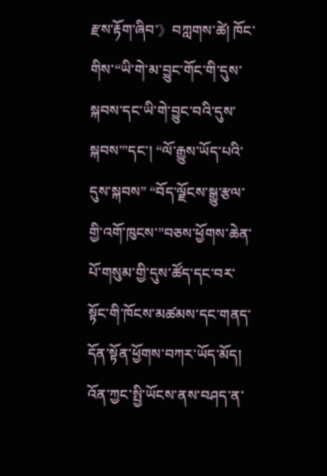རྫས་རྟོག་ཞིབ་》བཀླགས་ཚེ། ཁོང་གིས་“ཡི་གེ་མ་བྱུང་གོང་གི་དུས་སྐབས་དང་ཡི་གེ་བྱུང་བའི་དུས་སྐབས་”དང་། “ལོ་རྒྱུས་ཡོད་པའི་དུས་སྐབས” “བོད་ལྗོངས་སྒྱུ་རྩལ་གྱི་འགོ་ཁུངས་”བཅས་ཕྱོགས་ཆེན་པོ་གསུམ་གྱི་དུས་ཚོད་དང་བར་སྟོང་གི་ཁོངས་མཚམས་དང་གནད་དོན་སྟོན་ཕྱོགས་བཀར་ཡོད་མོད། འོན་ཀྱང་སྤྱི་ཡོངས་ནས་བཤད་ན་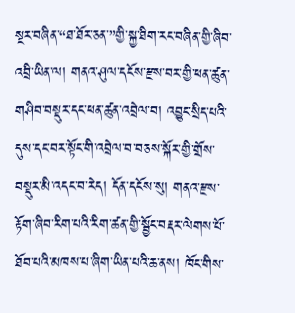སྔར་བཞིན་“ཐ་ཐོར་ཅན་”གྱི་སྐྱ་ཐིག་རང་བཞིན་གྱི་ཞིབ་འབྲི་ཡིན་ལ། གནའ་ཤུལ་དངོས་རྫས་བར་གྱི་ཕན་ཚུན་གཤིབ་བསྡུར་དང་ཕན་ཚུན་འབྲེལ་བ། འབྱུང་སྲིད་པའི་དུས་དང་བར་སྟོང་གི་འབྲེལ་བ་བཅས་སྐོར་གྱི་གྲོས་བསྡུར་མི་འདང་བ་རེད། དོན་དངོས་སུ། གནའ་རྫས་རྟོག་ཞིབ་རིག་པའི་རིག་ཚན་གྱི་སྦྱོང་བརྡར་ལེགས་པོ་ཐོབ་པའི་མཁས་པ་ཞིག་ཡིན་པའི་ཆ་ནས། ཁོང་གིས་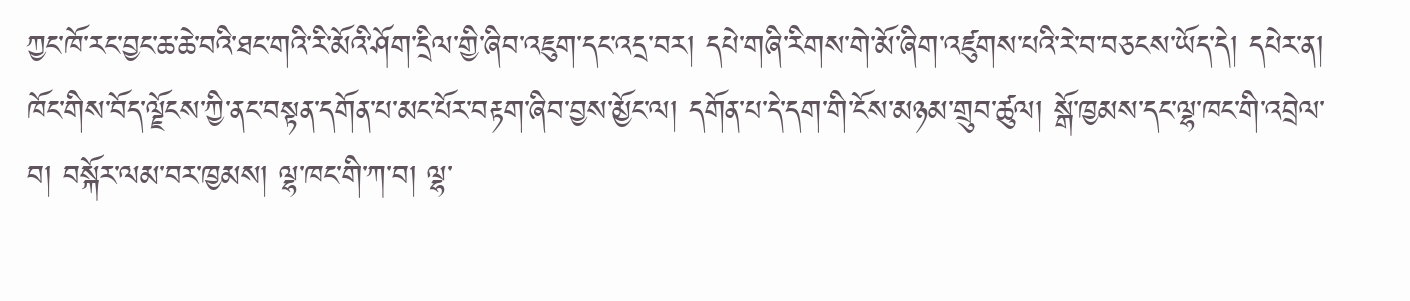ཀྱང་ཁོ་རང་བྱང་ཆ་ཆེ་བའི་ཐང་གའི་རི་མོའི་ཤོག་དྲིལ་གྱི་ཞིབ་འཇུག་དང་འདྲ་བར། དཔེ་གཞི་རིགས་གེ་མོ་ཞིག་འཛུགས་པའི་རེ་བ་བཅངས་ཡོད་དེ། དཔེར་ན། ཁོང་གིས་བོད་ལྗོངས་ཀྱི་ནང་བསྟན་དགོན་པ་མང་པོར་བརྟག་ཞིབ་བྱས་མྱོང་ལ། དགོན་པ་དེ་དག་གི་ངོས་མཉམ་གྲུབ་ཚུལ། སྒོ་ཁྱམས་དང་ལྷ་ཁང་གི་འབྲེལ་བ། བསྐོར་ལམ་བར་ཁྱམས། ལྷ་ཁང་གི་ཀ་བ། ལྷ་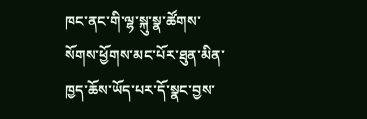ཁང་ནང་གི་ལྷ་སྐུ་སྣ་ཚོགས་སོགས་ཕྱོགས་མང་པོར་ཐུན་མིན་ཁྱད་ཆོས་ཡོད་པར་དོ་སྣང་བྱས་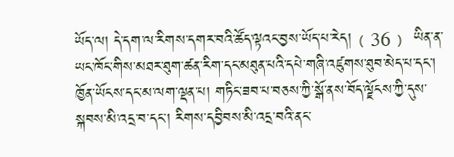ཡོད་ལ། དེ་དག་ལ་རིགས་དགར་བའི་ཚོད་ལྟའང་བྱས་ཡོད་པ་རེད།﹙36﹚ ཡིན་ན་ཡང་ཁོང་གིས་མཐར་ཐུག་ཚན་རིག་དང་མཐུན་པའི་དཔེ་གཞི་འཛུགས་ཐུབ་མེད་པ་དང་། ཁྱོན་ཡོངས་དང་མ་ལག་ལྡན་པ། གཏིང་ཟབ་པ་བཅས་ཀྱི་སྒོ་ནས་བོད་ལྗོངས་ཀྱི་དུས་སྐབས་མི་འདྲ་བ་དང་། རིགས་དབྱིབས་མི་འདྲ་བའི་ནང་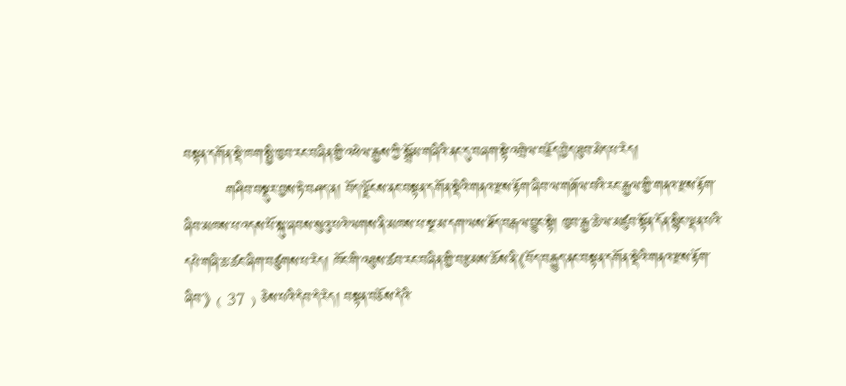བསྟན་དགོན་སྡེ་ཁག་སྤྱི་ཁྱབ་རང་བཞིན་གྱི་འཕེལ་རྒྱས་ཀྱི་སྒྲོམ་གཞིའི་ནང་དུ་བཞག་སྟེ་འགྲེལ་བརྗོད་བྱེད་ཐུབ་མེད་པ་རེད།
         གཤིབ་བསྡུར་བྱས་ཏེ་བཤད་ན། བོད་ལྗོངས་ནང་བསྟན་དགོན་སྡེའི་གནའ་རྫས་རྟོག་ཞིབ་ལ་གཞོལ་བའི་རང་རྒྱལ་གྱི་གནའ་རྫས་རྟོག་ཞིབ་མཁས་པ་འདས་པོ་སྐུ་ཞབས་སུའུ་པའེ་ལགས་ནི་མཁས་པ་སྔ་མ་དག་ལས་ཐོད་བརྒལ་བྱུང་སྟེ། ཁྱབ་རྒྱ་ཆེ་ལ་མཛུབ་སྟོན་དོན་སྙིང་ལྡན་པའི་དཔེ་གཞི་ཆ་ཚང་ཞིག་བཙུགས་པ་རེད། ཁོང་གི་འཐུས་ཚབ་རང་བཞིན་གྱི་བརྩམས་ཆོས་ནི་《བོད་བརྒྱུད་ནང་བསྟན་དགོན་སྡེའི་གནའ་རྫས་རྟོག་ཞིབ་》﹙37﹚ཅེས་པའི་དེབ་དེ་རེད། བསྟན་བཅོས་དེའི་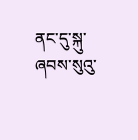ནང་དུ་སྐུ་ཞབས་སུའུ་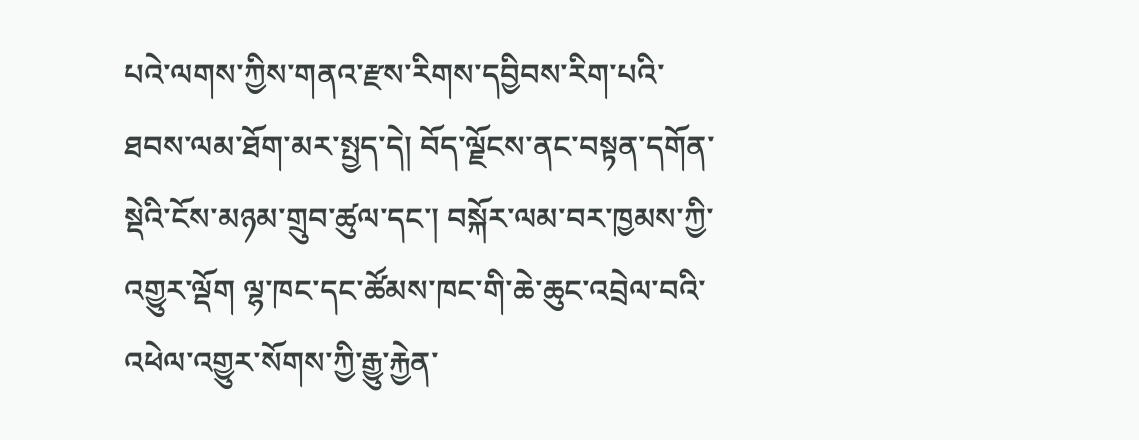པའེ་ལགས་ཀྱིས་གནའ་རྫས་རིགས་དབྱིབས་རིག་པའི་ཐབས་ལམ་ཐོག་མར་སྤྱད་དེ། བོད་ལྗོངས་ནང་བསྟན་དགོན་སྡེའི་ངོས་མཉམ་གྲུབ་ཚུལ་དང་། བསྐོར་ལམ་བར་ཁྱམས་ཀྱི་འགྱུར་ལྡོག ལྷ་ཁང་དང་ཚོམས་ཁང་གི་ཆེ་ཆུང་འབྲེལ་བའི་འཕེལ་འགྱུར་སོགས་ཀྱི་རྒྱུ་རྐྱེན་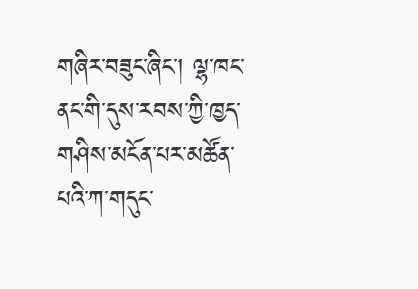གཞིར་བཟུང་ཞིང་། ལྷ་ཁང་ནང་གི་དུས་རབས་ཀྱི་ཁྱད་གཤིས་མངོན་པར་མཚོན་པའི་ཀ་གདུང་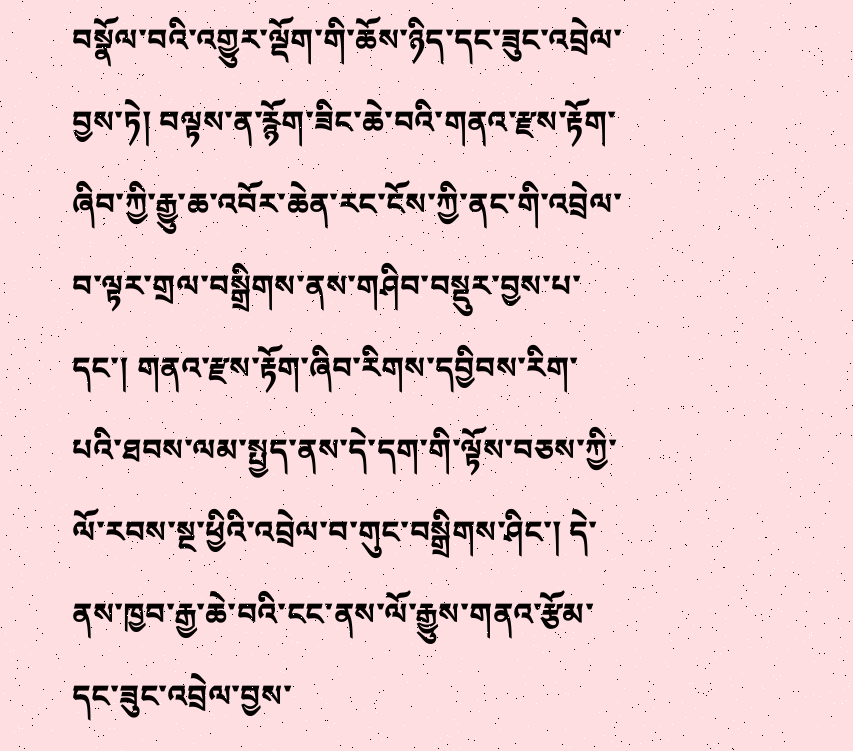བསྣོལ་བའི་འགྱུར་ལྡོག་གི་ཆོས་ཉིད་དང་ཟུང་འབྲེལ་བྱས་ཏེ། བལྟས་ན་རྙོག་ཟིང་ཆེ་བའི་གནའ་རྫས་རྟོག་ཞིབ་ཀྱི་རྒྱུ་ཆ་འབོར་ཆེན་རང་ངོས་ཀྱི་ནང་གི་འབྲེལ་བ་ལྟར་གྲལ་བསྒྲིགས་ནས་གཤིབ་བསྡུར་བྱས་པ་དང་། གནའ་རྫས་རྟོག་ཞིབ་རིགས་དབྱིབས་རིག་པའི་ཐབས་ལམ་སྤྱད་ནས་དེ་དག་གི་ལྟོས་བཅས་ཀྱི་ལོ་རབས་སྔ་ཕྱིའི་འབྲེལ་བ་གུང་བསྒྲིགས་ཤིང་། དེ་ནས་ཁྱབ་རྒྱ་ཆེ་བའི་ངང་ནས་ལོ་རྒྱུས་གནའ་རྩོམ་དང་ཟུང་འབྲེལ་བྱས་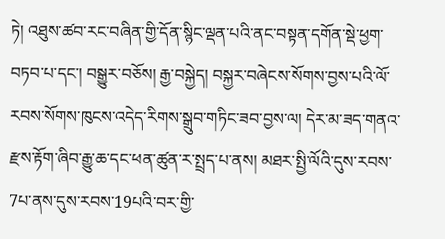ཏེ། འཐུས་ཚབ་རང་བཞིན་གྱི་དོན་སྙིང་ལྡན་པའི་ནང་བསྟན་དགོན་སྡེ་ཕྱག་བཏབ་པ་དང་། བསྒྱུར་བཅོས། རྒྱ་བསྐྱེད། བསྐྱར་བཞེངས་སོགས་བྱས་པའི་ལོ་རབས་སོགས་ཁུངས་འདེད་རིགས་སྒྲུབ་གཏིང་ཟབ་བྱས་ལ། དེར་མ་ཟད་གནའ་རྫས་རྟོག་ཞིབ་རྒྱུ་ཆ་དང་ཕན་ཚུན་ར་སྤྲད་པ་ནས། མཐར་སྤྱི་ལོའི་དུས་རབས་7པ་ནས་དུས་རབས་19པའི་བར་གྱི་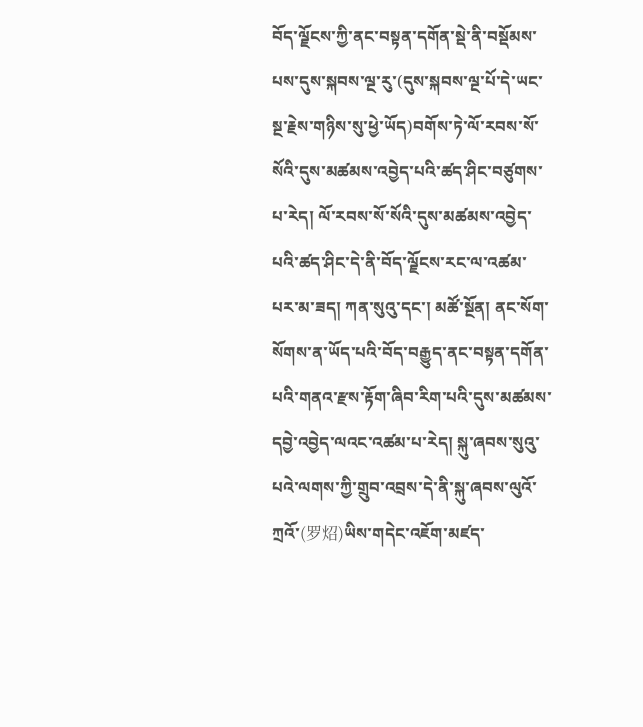བོད་ལྗོངས་ཀྱི་ནང་བསྟན་དགོན་སྡེ་ནི་བསྡོམས་པས་དུས་སྐབས་ལྔ་རུ་(དུས་སྐབས་ལྔ་པོ་དེ་ཡང་སྔ་རྗེས་གཉིས་སུ་ཕྱེ་ཡོད)བགོས་ཏེ་ལོ་རབས་སོ་སོའི་དུས་མཚམས་འབྱེད་པའི་ཚད་ཤིང་བཙུགས་པ་རེད། ལོ་རབས་སོ་སོའི་དུས་མཚམས་འབྱེད་པའི་ཚད་ཤིང་དེ་ནི་བོད་ལྗོངས་རང་ལ་འཚམ་པར་མ་ཟད། ཀན་སུའུ་དང་། མཚོ་སྔོན། ནང་སོག་སོགས་ན་ཡོད་པའི་བོད་བརྒྱུད་ནང་བསྟན་དགོན་པའི་གནའ་རྫས་རྟོག་ཞིབ་རིག་པའི་དུས་མཚམས་དབྱེ་འབྱེད་ལའང་འཚམ་པ་རེད། སྐུ་ཞབས་སུའུ་པའེ་ལགས་ཀྱི་གྲུབ་འབྲས་དེ་ནི་སྐུ་ཞབས་ལུའོ་ཀྲའོ་(罗炤)ཡིས་གདེང་འཇོག་མཛད་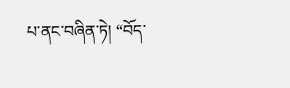པ་ནང་བཞིན་ཏེ། “བོད་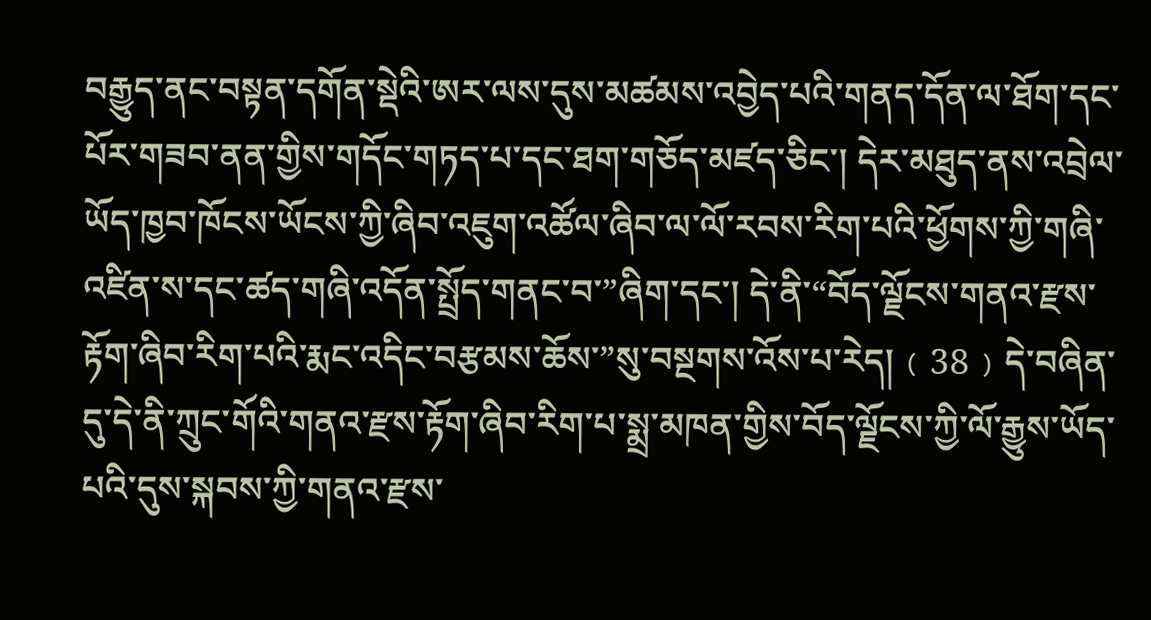བརྒྱུད་ནང་བསྟན་དགོན་སྡེའི་ཨར་ལས་དུས་མཚམས་འབྱེད་པའི་གནད་དོན་ལ་ཐོག་དང་པོར་གཟབ་ནན་གྱིས་གདོང་གཏད་པ་དང་ཐག་གཅོད་མཛད་ཅིང་། དེར་མཐུད་ནས་འབྲེལ་ཡོད་ཁྱབ་ཁོངས་ཡོངས་ཀྱི་ཞིབ་འཇུག་འཚོལ་ཞིབ་ལ་ལོ་རབས་རིག་པའི་ཕྱོགས་ཀྱི་གཞི་འཛིན་ས་དང་ཚད་གཞི་འདོན་སྤྲོད་གནང་བ་”ཞིག་དང་། དེ་ནི་“བོད་ལྗོངས་གནའ་རྫས་རྟོག་ཞིབ་རིག་པའི་རྨང་འདིང་བརྩམས་ཆོས་”སུ་བསྔགས་འོས་པ་རེད།﹙38﹚དེ་བཞིན་དུ་དེ་ནི་ཀྲུང་གོའི་གནའ་རྫས་རྟོག་ཞིབ་རིག་པ་སྨྲ་མཁན་གྱིས་བོད་ལྗོངས་ཀྱི་ལོ་རྒྱུས་ཡོད་པའི་དུས་སྐབས་ཀྱི་གནའ་རྫས་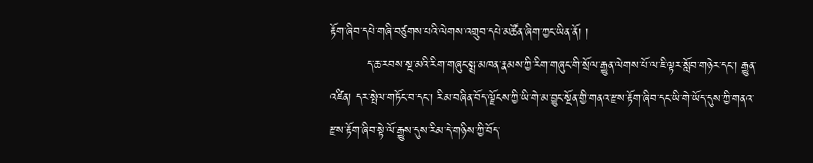རྟོག་ཞིབ་དཔེ་གཞི་བཙུགས་པའི་ལེགས་འགྲུབ་དཔེ་མཚོན་ཞིག་ཀྱང་ཡིན་ནོ། །
         ད་ཆ་རབས་སྔ་མའི་རིག་གཞུང་སྨྲ་མཁན་རྣམས་ཀྱི་རིག་གཞུང་གི་སྲོལ་རྒྱུན་ལེགས་པོ་ལ་ཇི་ལྟར་སློབ་གཉེར་དང་། རྒྱུན་འཛིན། དར་སྤེལ་གཏོང་བ་དང་། རིམ་བཞིན་བོད་ལྗོངས་ཀྱི་ཡི་གེ་མ་བྱུང་སྔོན་གྱི་གནའ་རྫས་རྟོག་ཞིབ་དང་ཡི་གེ་ཡོད་དུས་ཀྱི་གནའ་རྫས་རྟོག་ཞིབ་སྟེ་ལོ་རྒྱུས་དུས་རིམ་དེ་གཉིས་ཀྱི་བོད་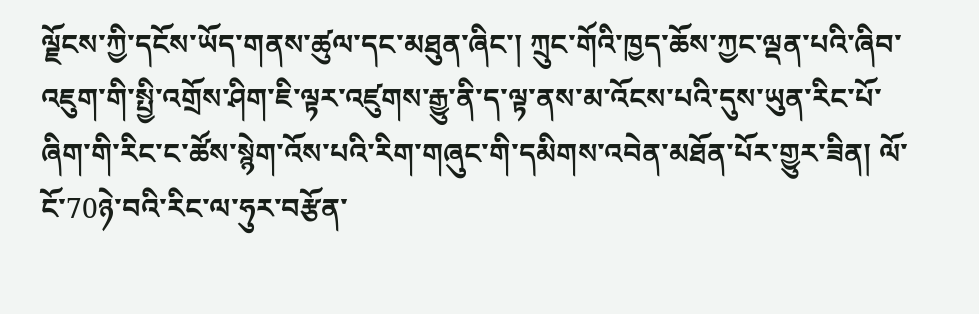ལྗོངས་ཀྱི་དངོས་ཡོད་གནས་ཚུལ་དང་མཐུན་ཞིང་། ཀྲུང་གོའི་ཁྱད་ཆོས་ཀྱང་ལྡན་པའི་ཞིབ་འཇུག་གི་སྤྱི་འགྲོས་ཤིག་ཇི་ལྟར་འཛུགས་རྒྱུ་ནི་ད་ལྟ་ནས་མ་འོངས་པའི་དུས་ཡུན་རིང་པོ་ཞིག་གི་རིང་ང་ཚོས་སྙེག་འོས་པའི་རིག་གཞུང་གི་དམིགས་འབེན་མཐོན་པོར་གྱུར་ཟིན། ལོ་ངོ་70ཉེ་བའི་རིང་ལ་ཧུར་བརྩོན་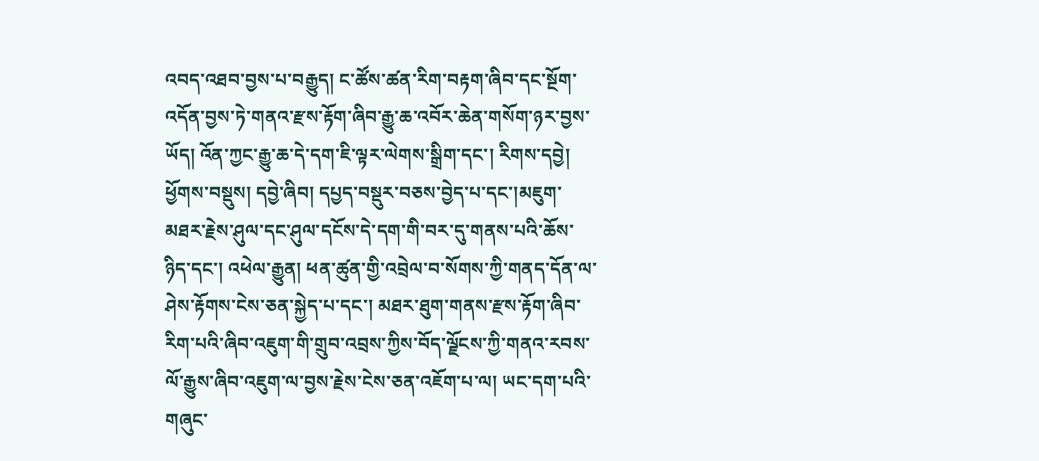འབད་འཐབ་བྱས་པ་བརྒྱུད། ང་ཚོས་ཚན་རིག་བརྟག་ཞིབ་དང་སྔོག་འདོན་བྱས་ཏེ་གནའ་རྫས་རྟོག་ཞིབ་རྒྱུ་ཆ་འབོར་ཆེན་གསོག་ཉར་བྱས་ཡོད། འོན་ཀྱང་རྒྱུ་ཆ་དེ་དག་ཇི་ལྟར་ལེགས་སྒྲིག་དང་། རིགས་དབྱེ། ཕྱོགས་བསྡུས། དབྱེ་ཞིབ། དཔྱད་བསྡུར་བཅས་བྱེད་པ་དང་།མཇུག་མཐར་རྗེས་ཤུལ་དང་ཤུལ་དངོས་དེ་དག་གི་བར་དུ་གནས་པའི་ཆོས་ཉིད་དང་། འཕེལ་རྒྱུན། ཕན་ཚུན་གྱི་འབྲེལ་བ་སོགས་ཀྱི་གནད་དོན་ལ་ཤེས་རྟོགས་ངེས་ཅན་སྐྱེད་པ་དང་། མཐར་ཐུག་གནས་རྫས་རྟོག་ཞིབ་རིག་པའི་ཞིབ་འཇུག་གི་གྲུབ་འབྲས་ཀྱིས་བོད་ལྗོངས་ཀྱི་གནའ་རབས་ལོ་རྒྱུས་ཞིབ་འཇུག་ལ་བྱས་རྗེས་ངེས་ཅན་འཇོག་པ་ལ། ཡང་དག་པའི་གཞུང་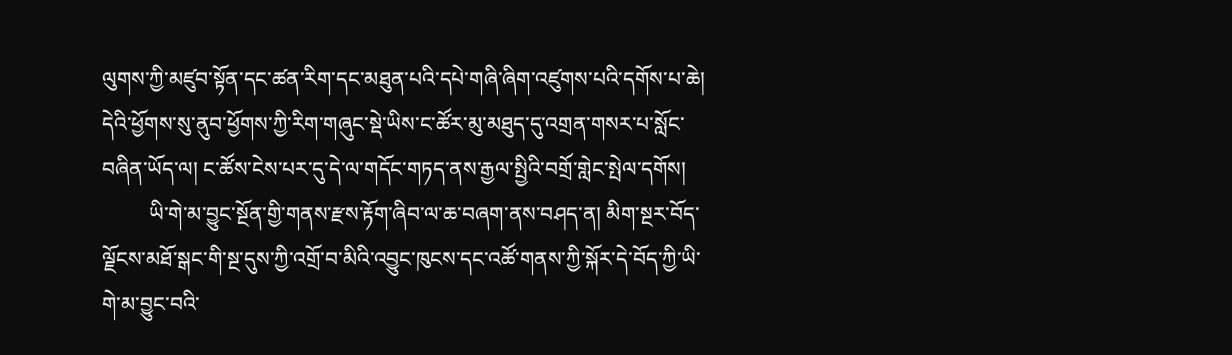ལུགས་ཀྱི་མཛུབ་སྟོན་དང་ཚན་རིག་དང་མཐུན་པའི་དཔེ་གཞི་ཞིག་འཛུགས་པའི་དགོས་པ་ཆེ། དེའི་ཕྱོགས་སུ་ནུབ་ཕྱོགས་ཀྱི་རིག་གཞུང་སྡེ་ཡིས་ང་ཚོར་མུ་མཐུད་དུ་འགྲན་གསར་པ་སློང་བཞིན་ཡོད་ལ། ང་ཚོས་ངེས་པར་དུ་དེ་ལ་གདོང་གཏད་ནས་རྒྱལ་སྤྱིའི་བགྲོ་གླེང་སྤེལ་དགོས།
         ཡི་གེ་མ་བྱུང་སྔོན་གྱི་གནས་རྫས་རྟོག་ཞིབ་ལ་ཆ་བཞག་ནས་བཤད་ན། མིག་སྔར་བོད་ལྗོངས་མཐོ་སྒང་གི་སྔ་དུས་ཀྱི་འགྲོ་བ་མིའི་འབྱུང་ཁུངས་དང་འཚོ་གནས་ཀྱི་སྐོར་དེ་བོད་ཀྱི་ཡི་གེ་མ་བྱུང་བའི་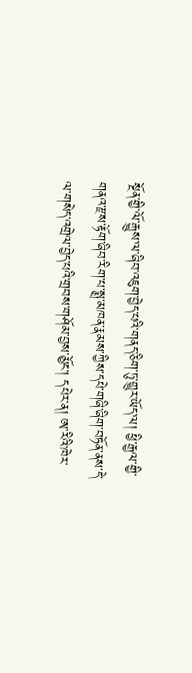སྔོན་གྱི་ལོ་རྒྱུས་ལ་ཞིབ་འཇུག་བྱེད་པའི་གནད་ཅིག་ཏུ་གྱུར་ཡོད་ལ། ཕྱི་རྒྱལ་གྱི་གནའ་རྫས་རྟོག་ཞིབ་རིག་པ་སྨྲ་མཁན་རྣམས་ཀྱིས་དཔེ་གཞི་ཞིག་བཏོན་ནས་དེ་ལ་གསེད་འགྲེལ་བྱེད་པའི་གྲབས་གཤོམ་བྱས་མྱོང་། དཔེར་ན། ཨ་རིའི་ཁེར་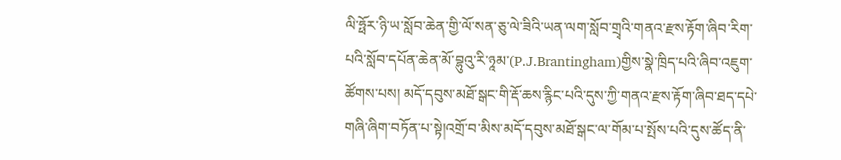ལི་ཧྥོར་ཉི་ཡ་སློབ་ཆེན་གྱི་ལོ་སན་ཅུ་ལེ་ཟིའི་ཡན་ལག་སློབ་གྲྭའི་གནའ་རྫས་རྟོག་ཞིབ་རིག་པའི་སློབ་དཔོན་ཆེན་མོ་བྷུའུ་རི་ཉཱམ་(P.J.Brantingham)གྱིས་སྣེ་ཁྲིད་པའི་ཞིབ་འཇུག་ཚོགས་པས། མདོ་དབུས་མཐོ་སྒང་གི་རྡོ་ཆས་རྙིང་པའི་དུས་ཀྱི་གནའ་རྫས་རྟོག་ཞིབ་ཐད་དཔེ་གཞི་ཞིག་བཏོན་པ་སྟེ།འགྲོ་བ་མིས་མདོ་དབུས་མཐོ་སྒང་ལ་གོམ་པ་སྤོས་པའི་དུས་ཚོད་ནི་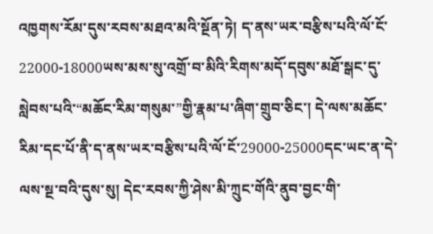འཁྱགས་རོམ་དུས་རབས་མཐའ་མའི་སྔོན་ཏེ། ད་ནས་ཡར་བརྩིས་པའི་ལོ་ངོ་22000-18000ཡས་མས་སུ་འགྲོ་བ་མིའི་རིགས་མདོ་དབུས་མཐོ་སྒང་དུ་སླེབས་པའི་“མཆོང་རིམ་གསུམ་”གྱི་རྣམ་པ་ཞིག་གྲུབ་ཅིང་། དེ་ལས་མཆོང་རིམ་དང་པོ་ནི་ད་ནས་ཡར་བརྩིས་པའི་ལོ་ངོ་29000-25000དང་ཡང་ན་དེ་ལས་སྔ་བའི་དུས་སུ། དེང་རབས་ཀྱི་ཤེས་མི་ཀྲུང་གོའི་ནུབ་བྱང་གི་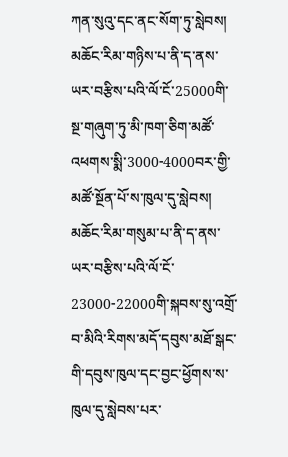ཀན་སུའུ་དང་ནང་སོག་ཏུ་སླེབས། མཆོང་རིམ་གཉིས་པ་ནི་ད་ནས་ཡར་བརྩིས་པའི་ལོ་ངོ་25000གི་སྔ་གཞུག་ཏུ་མི་ཁག་ཅིག་མཚོ་འཕགས་སྨི་3000-4000བར་གྱི་མཚོ་སྔོན་པོ་ས་ཁུལ་དུ་སླེབས། མཆོང་རིམ་གསུམ་པ་ནི་ད་ནས་ཡར་བརྩིས་པའི་ལོ་ངོ་23000-22000གི་སྐབས་སུ་འགྲོ་བ་མིའི་རིགས་མདོ་དབུས་མཐོ་སྒང་གི་དབུས་ཁུལ་དང་བྱང་ཕྱོགས་ས་ཁུལ་དུ་སླེབས་པར་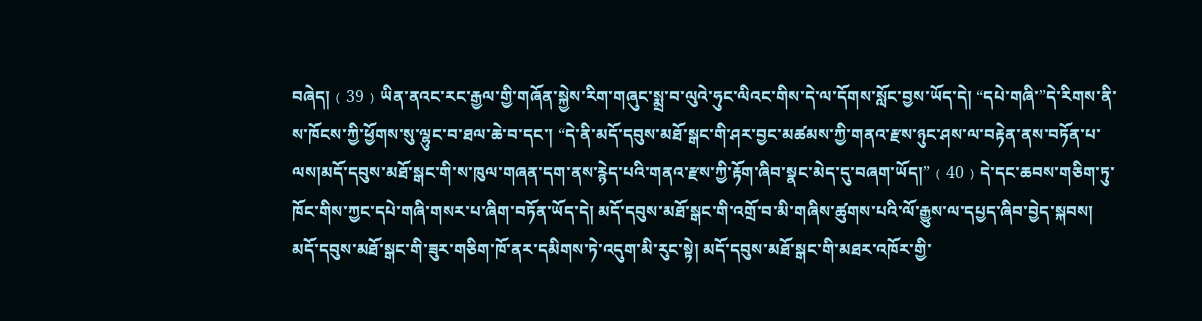བཞེད།﹙39﹚ཡིན་ནའང་རང་རྒྱལ་གྱི་གཞོན་སྐྱེས་རིག་གཞུང་སྨྲ་བ་ལུའེ་ཧུང་ལིའང་གིས་དེ་ལ་དོགས་སློང་བྱས་ཡོད་དེ། “དཔེ་གཞི་”དེ་རིགས་ནི་ས་ཁོངས་ཀྱི་ཕྱོགས་སུ་ལྷུང་བ་ཐལ་ཆེ་བ་དང་། “དེ་ནི་མདོ་དབུས་མཐོ་སྒང་གི་ཤར་བྱང་མཚམས་ཀྱི་གནའ་རྫས་ཉུང་ཤས་ལ་བརྟེན་ནས་བཏོན་པ་ལས།མདོ་དབུས་མཐོ་སྒང་གི་ས་ཁུལ་གཞན་དག་ནས་རྙེད་པའི་གནའ་རྫས་ཀྱི་རྟོག་ཞིབ་སྣང་མེད་དུ་བཞག་ཡོད།”﹙40﹚དེ་དང་ཆབས་གཅིག་ཏུ་ཁོང་གིས་ཀྱང་དཔེ་གཞི་གསར་པ་ཞིག་བཏོན་ཡོད་དེ། མདོ་དབུས་མཐོ་སྒང་གི་འགྲོ་བ་མི་གཞིས་ཚུགས་པའི་ལོ་རྒྱུས་ལ་དཔྱད་ཞིབ་བྱེད་སྐབས། མདོ་དབུས་མཐོ་སྒང་གི་ཟུར་གཅིག་ཁོ་ནར་དམིགས་ཏེ་འདུག་མི་རུང་སྟེ། མདོ་དབུས་མཐོ་སྒང་གི་མཐར་འཁོར་གྱི་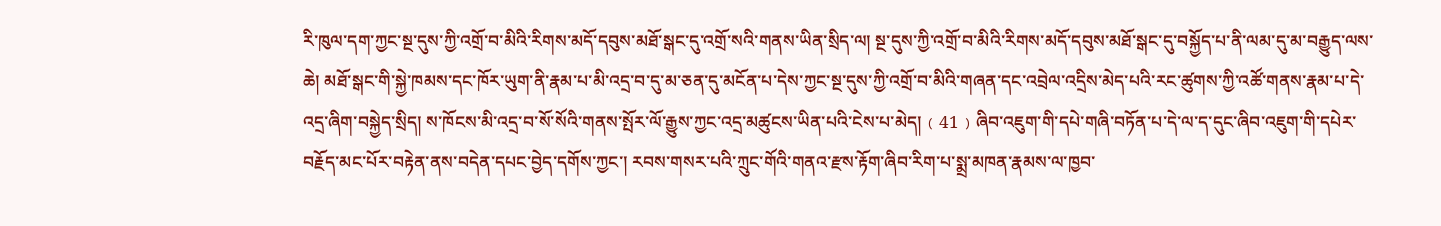རི་ཁུལ་དག་ཀྱང་སྔ་དུས་ཀྱི་འགྲོ་བ་མིའི་རིགས་མདོ་དབུས་མཐོ་སྒང་དུ་འགྲོ་སའི་གནས་ཡིན་སྲིད་ལ། སྔ་དུས་ཀྱི་འགྲོ་བ་མིའི་རིགས་མདོ་དབུས་མཐོ་སྒང་དུ་བསྐྱོད་པ་ནི་ལམ་དུ་མ་བརྒྱུད་ལས་ཆེ། མཐོ་སྒང་གི་སྐྱེ་ཁམས་དང་ཁོར་ཡུག་ནི་རྣམ་པ་མི་འདྲ་བ་དུ་མ་ཅན་དུ་མངོན་པ་དེས་ཀྱང་སྔ་དུས་ཀྱི་འགྲོ་བ་མིའི་གཞན་དང་འབྲེལ་འདྲིས་མེད་པའི་རང་ཚུགས་ཀྱི་འཚོ་གནས་རྣམ་པ་དེ་འདྲ་ཞིག་བསྐྱེད་སྲིད། ས་ཁོངས་མི་འདྲ་བ་སོ་སོའི་གནས་སྤོར་ལོ་རྒྱུས་ཀྱང་འདྲ་མཚུངས་ཡིན་པའི་ངེས་པ་མེད།﹙41﹚ཞིབ་འཇུག་གི་དཔེ་གཞི་བཏོན་པ་དེ་ལ་ད་དུང་ཞིབ་འཇུག་གི་དཔེར་བརྗོད་མང་པོར་བརྟེན་ནས་བདེན་དཔང་བྱེད་དགོས་ཀྱང་། རབས་གསར་པའི་ཀྲུང་གོའི་གནའ་རྫས་རྟོག་ཞིབ་རིག་པ་སྨྲ་མཁན་རྣམས་ལ་ཁྱབ་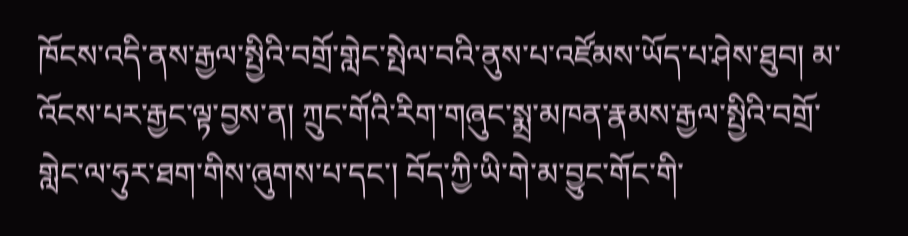ཁོངས་འདི་ནས་རྒྱལ་སྤྱིའི་བགྲོ་གླེང་སྤེལ་བའི་ནུས་པ་འཛོམས་ཡོད་པ་ཤེས་ཐུབ། མ་འོངས་པར་རྒྱང་ལྟ་བྱས་ན། ཀྲུང་གོའི་རིག་གཞུང་སྨྲ་མཁན་རྣམས་རྒྱལ་སྤྱིའི་བགྲོ་གླེང་ལ་ཧུར་ཐག་གིས་ཞུགས་པ་དང་། བོད་ཀྱི་ཡི་གེ་མ་བྱུང་གོང་གི་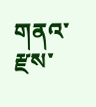གནའ་རྫས་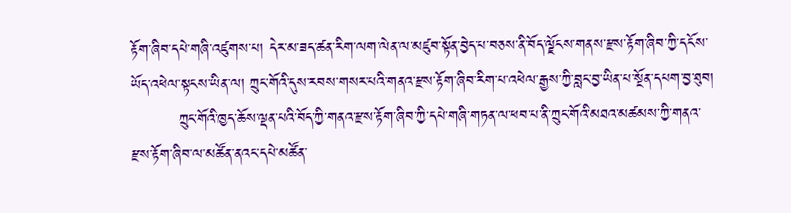རྟོག་ཞིབ་དཔེ་གཞི་འཛུགས་པ། དེར་མ་ཟད་ཚན་རིག་ལག་ལེན་ལ་མཛུབ་སྟོན་བྱེད་པ་བཅས་ནི་བོད་ལྗོངས་གནས་རྫས་རྟོག་ཞིབ་ཀྱི་དངོས་ཡོད་འཕེལ་སྟངས་ཡིན་ལ། ཀྲུང་གོའི་དུས་རབས་གསར་པའི་གནའ་རྫས་རྟོག་ཞིབ་རིག་པ་འཕེལ་རྒྱས་ཀྱི་བླང་བྱ་ཡིན་པ་སྔོན་དཔག་བྱ་ཐུབ།
         ཀྲུང་གོའི་ཁྱད་ཆོས་ལྡན་པའི་བོད་ཀྱི་གནའ་རྫས་རྟོག་ཞིབ་ཀྱི་དཔེ་གཞི་གཏན་ལ་ཕབ་པ་ནི་ཀྲུང་གོའི་མཐའ་མཚམས་ཀྱི་གནའ་རྫས་རྟོག་ཞིབ་ལ་མཚོན་ནའང་དཔེ་མཚོན་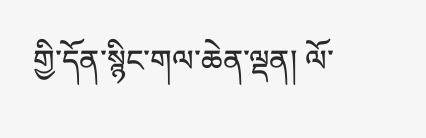གྱི་དོན་སྙིང་གལ་ཆེན་ལྡན། ལོ་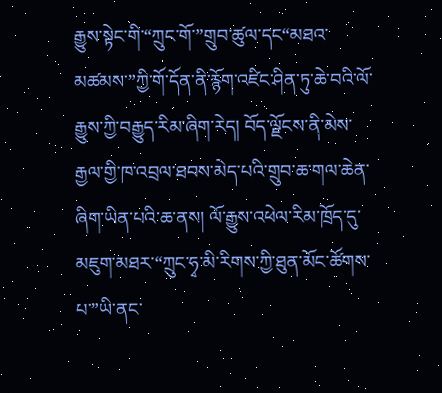རྒྱུས་སྟེང་གི་“ཀྲུང་གོ་”གྲུབ་ཚུལ་དང“མཐའ་མཚམས་”ཀྱི་གོ་དོན་ནི་རྙོག་འཛིང་ཤིན་ཏུ་ཆེ་བའི་ལོ་རྒྱུས་ཀྱི་བརྒྱུད་རིམ་ཞིག་རེད། བོད་ལྗོངས་ནི་མེས་རྒྱལ་གྱི་ཁ་འབྲལ་ཐབས་མེད་པའི་གྲུབ་ཆ་གལ་ཆེན་ཞིག་ཡིན་པའི་ཆ་ནས། ལོ་རྒྱུས་འཕེལ་རིམ་ཁྲོད་དུ་མཇུག་མཐར་“ཀྲུང་ཧྭ་མི་རིགས་ཀྱི་ཐུན་མོང་ཚོགས་པ་”ཡི་ནང་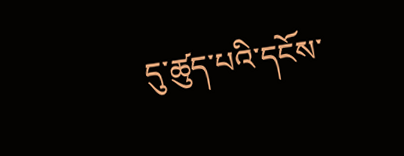དུ་ཚུད་པའི་དངོས་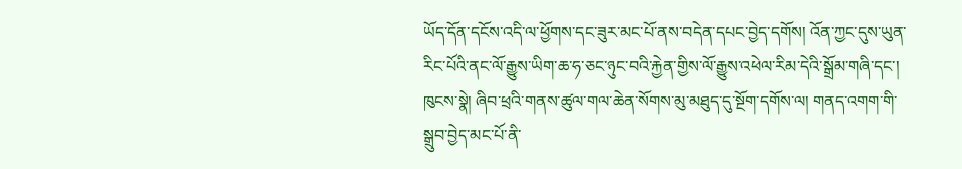ཡོད་དོན་དངོས་འདི་ལ་ཕྱོགས་དང་ཟུར་མང་པོ་ནས་བདེན་དཔང་བྱེད་དགོས། འོན་ཀྱང་དུས་ཡུན་རིང་པོའི་ནང་ལོ་རྒྱུས་ཡིག་ཆ་ཧ་ཅང་ཉུང་བའི་རྐྱེན་གྱིས་ལོ་རྒྱུས་འཕེལ་རིམ་དེའི་སྒྲོམ་གཞི་དང་། ཁུངས་སྣེ། ཞིབ་ཕྲའི་གནས་ཚུལ་གལ་ཆེན་སོགས་མུ་མཐུད་དུ་སྔོག་དགོས་ལ། གནད་འགག་གི་སྒྲུབ་བྱེད་མང་པོ་ནི་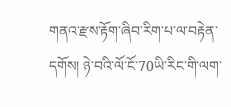གནའ་རྫས་རྟོག་ཞིབ་རིག་པ་ལ་བརྟེན་དགོས། ཉེ་བའི་ལོ་ངོ་70ཡི་རིང་གི་ལག་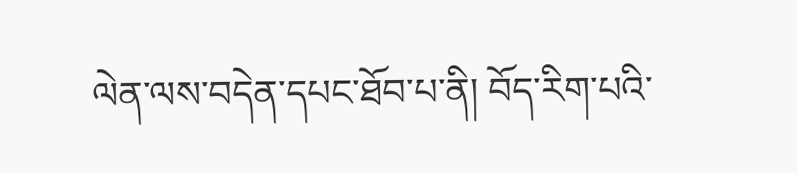ལེན་ལས་བདེན་དཔང་ཐོབ་པ་ནི། བོད་རིག་པའི་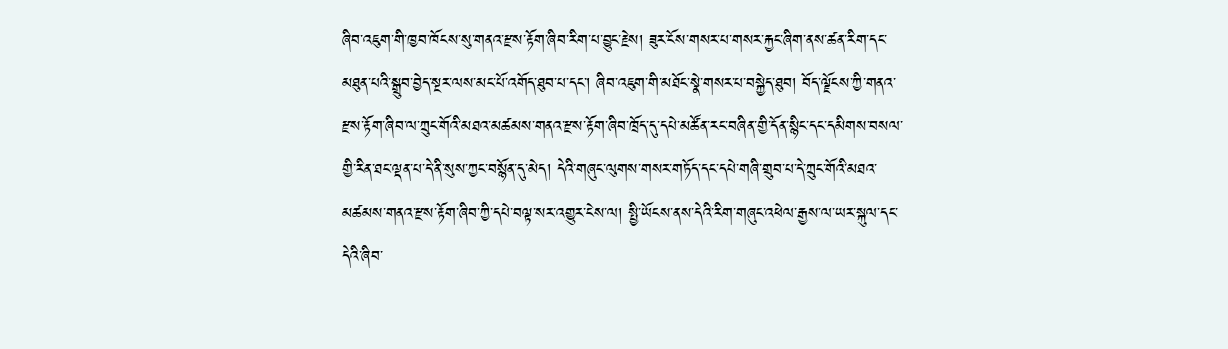ཞིབ་འཇུག་གི་ཁྱབ་ཁོངས་སུ་གནའ་རྫས་རྟོག་ཞིབ་རིག་པ་བྱུང་རྗེས། ཟུར་ངོས་གསར་པ་གསར་རྐྱང་ཞིག་ནས་ཚན་རིག་དང་མཐུན་པའི་སྒྲུབ་བྱེད་སྔར་ལས་མང་པོ་འགོད་ཐུབ་པ་དང་། ཞིབ་འཇུག་གི་མཐོང་སྣེ་གསར་པ་བསྐྱེད་ཐུབ། བོད་ལྗོངས་ཀྱི་གནའ་རྫས་རྟོག་ཞིབ་ལ་ཀྲུང་གོའི་མཐའ་མཚམས་གནའ་རྫས་རྟོག་ཞིབ་ཁྲོད་དུ་དཔེ་མཚོན་རང་བཞིན་གྱི་དོན་སྙིང་དང་དམིགས་བསལ་གྱི་རིན་ཐང་ལྡན་པ་དེ་ནི་སུས་ཀྱང་བསྙོན་དུ་མེད། དེའི་གཞུང་ལུགས་གསར་གཏོད་དང་དཔེ་གཞི་གྲུབ་པ་དེ་ཀྲུང་གོའི་མཐའ་མཚམས་གནའ་རྫས་རྟོག་ཞིབ་ཀྱི་དཔེ་བལྟ་སར་འགྱུར་ངེས་ལ། སྤྱི་ཡོངས་ནས་དེའི་རིག་གཞུང་འཕེལ་རྒྱས་ལ་ཡར་སྐུལ་དང་དེའི་ཞིབ་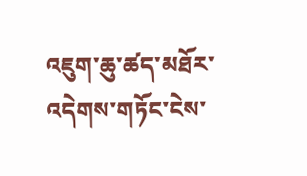འཇུག་ཆུ་ཚད་མཐོར་འདེགས་གཏོང་ངེས་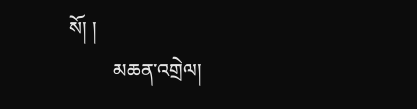སོ། །
         མཆན་འགྲེལ།